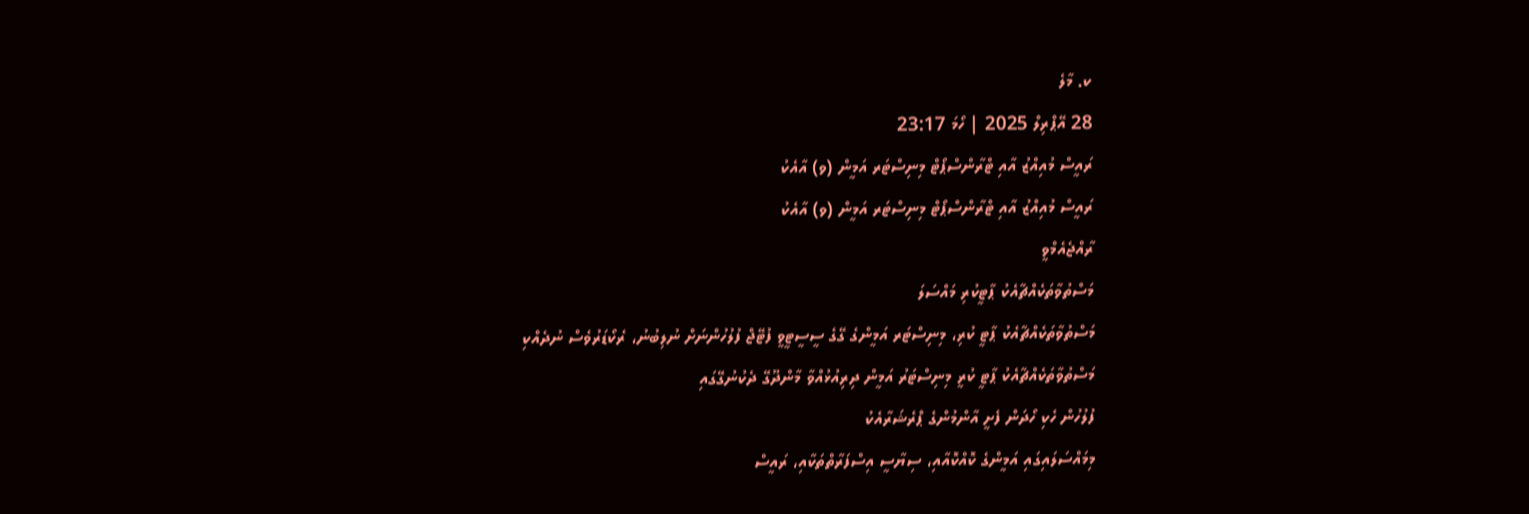ކ. މާލެ
28 އޭޕްރިލް 2025 | ހޯމަ 23:17
ރައީސް މުއިއްޒު އާއި ޓްރާންސްޕޯޓް މިނިސްޓަރ އަމީން (ވ) އާއެކު
ރައީސް މުއިއްޒު އާއި ޓްރާންސްޕޯޓް މިނިސްޓަރ އަމީން (ވ) އާއެކު
ރާއްޖެއެމްވީ
މަސްތުވާތަކެއްޗާއެކު ޕާޓީކުރި މައްސަލަ
މަސްތުވާތަކެއްޗާއެކު ޕާޓީ ކުރި، މިނިސްޓަރ އަމީންގެ ގޭގެ ސީސީޓީވީ ފުޓޭޖް ފުލުހުންނަށް ނުލިބުނު، ރެކޯޑަރުވެސް ނުދެއްކި
މަސްތުވާތަކެއްޗާއެކު ޕާޓީ ކުރީ މިނިސްޓަރު އަމީން ދިރިއުޅުއްވާ މާންދޫގޭ ދެކުނުގޭގައި
ފުލުހުން ހެކި ހޯދަން ފެށީ އާންމުންގެ ޕްރެޝަރާއެކު
މިމައްސަލައިގައި އަމީންގެ ކޮއްކޮއާއި، ސިޔާސީ އިސްފަރާތްތަކާއި، ރައީސް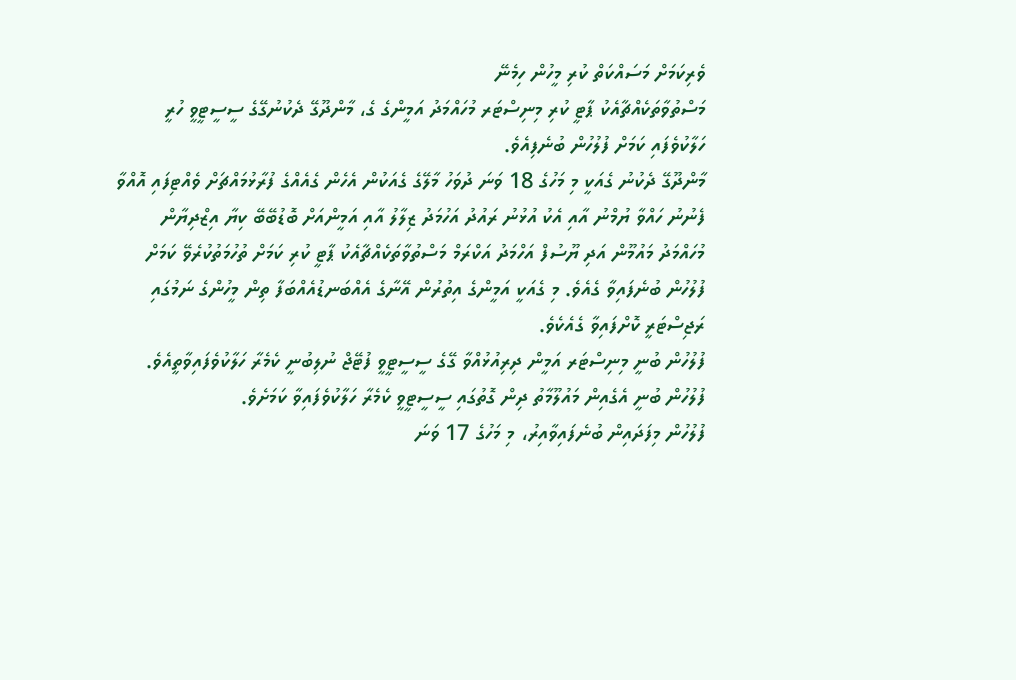ވެރިކަމަށް މަސައްކަތް ކުރި މީހުން ހިމެނޭ
މަސްތުވާތަކެއްޗާއެކު ޕާޓީ ކުރި މިނިސްޓަރ މުހައްމަދު އަމީންގެ ގެ، މާންދޫގޭ ދެކުނުގޭގެ ސީސީޓީވީ ހުރީ ހަލާކުވެފައި ކަމަށް ފުލުހުން ބުނެފިއެވެ.
މާންދޫގޭ ދެކުނު ގެއަކީ މި މަހުގެ 18 ވަނަ ދުވަހު މާލޭގެ ގެއަކުން އެހެން ގެއެއްގެ ފުރާޅުމައްޗަށް ވެއްޓިފައި އޮއްވާ ފެނުނު ހައްވާ ޔުމްނު އާއި އެކު އުޅުނު ރައުދު އަހުމަދު ޒިލާލު އާއި އަމީންއަށް ބޮޑުބޭބޭ ކިޔާ އިޒްދިޔާން މުހައްމަދު މައުމޫން އަދި ޔޫސުފް އަހްމަދު އަކްރަމް މަސްތުވާތަކެއްޗާއެކު ޕާޓީ ކުރި ކަމަށް ތުހުމަތުކުރެވޭ ކަމަށް ފުލުހުން ބުނެފައިވާ ގެއެވެ. މި ގެއަކީ އަމީންގެ އިތުރުން އޭނާގެ އެއްބަނޑުއެއްބަފާ ތިން މީހުންގެ ނަމުގައި ރަޖިސްޓަރީ ކޮށްފައިވާ ގެއެކެވެ.
ފުލުހުން ބުނީ މިނިސްޓަރ އަމީން ދިރިއުޅުއްވާ ގޭގެ ސީސީޓީވީ ފުޓޭޖް ނުލިބުނީ ކެމެރާ ހަލާކުވެފައިވާތީއެވެ. ފުލުހުން ބުނީ އެގެއިން މައުލޫމާތު ދިން ގޮތުގައި ސީސީޓީވީ ކެމެރާ ހަލާކުވެފައިވާ ކަމަށެވެ.
ފުލުހުން މިފަދައިން ބުނެފައިވާއިރު، މި މަހުގެ 17 ވަނަ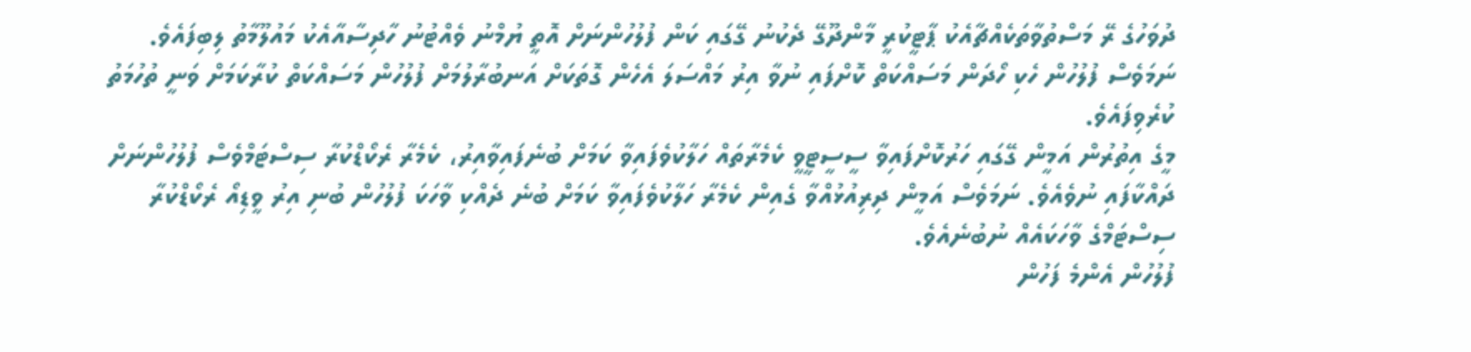ދުވަހުގެ ރޭ މަސްތުވާތަކެއްޗާއެކު ޕާޓީކުރީ މާންދޫގޭ ދެކުނު ގޭގައި ކަން ފުލުހުންނަށް އޮތީ ޔުމްނު ވެއްޓުނު ހާދިސާއާއެކު މައުލޫމާތު ލިބިފައެވެ. ނަމަވެސް ފުލުހުން ހެކި ހޯދަން މަސައްކަތް ކޮށްފައި ނުވާ އިރު މައްސަލަ އެހެން ގޮތަކަށް އަނބުރާލުމަށް ފުލުހުން މަސައްކަތް ކުރާކަމަށް ވަނީ ތުހުމަތު ކުރެވިފައެވެ.
މީގެ އިތުރުން އަމީން ގޭގައި ހަރުކޮށްފައިވާ ސީސީޓީވީ ކެމެރާތައް ހަލާކުވެފައިވާ ކަމަށް ބުނެފައިވާއިރު، ކެމެރާ ރެކޯޑްކުރާ ސިސްޓަމްވެސް ފުލުހުންނަށް ދައްކާފައި ނުވެއެވެ. ނަމަވެސް އަމީން ދިރިއުޅުއްވާ ގެއިން ކެމެރާ ހަލާކުވެފައިވާ ކަމަށް ބުނެ ދެއްކި ވާހަކަ ފުލުހުން ބުނި އިރު ވީޑިއޯ ރެކޯޑްކުރާ ސިސްޓަމްގެ ވާހަކައެއް ނުބުނެއެވެ.
ފުލުހުން އެންމެ ފަހުން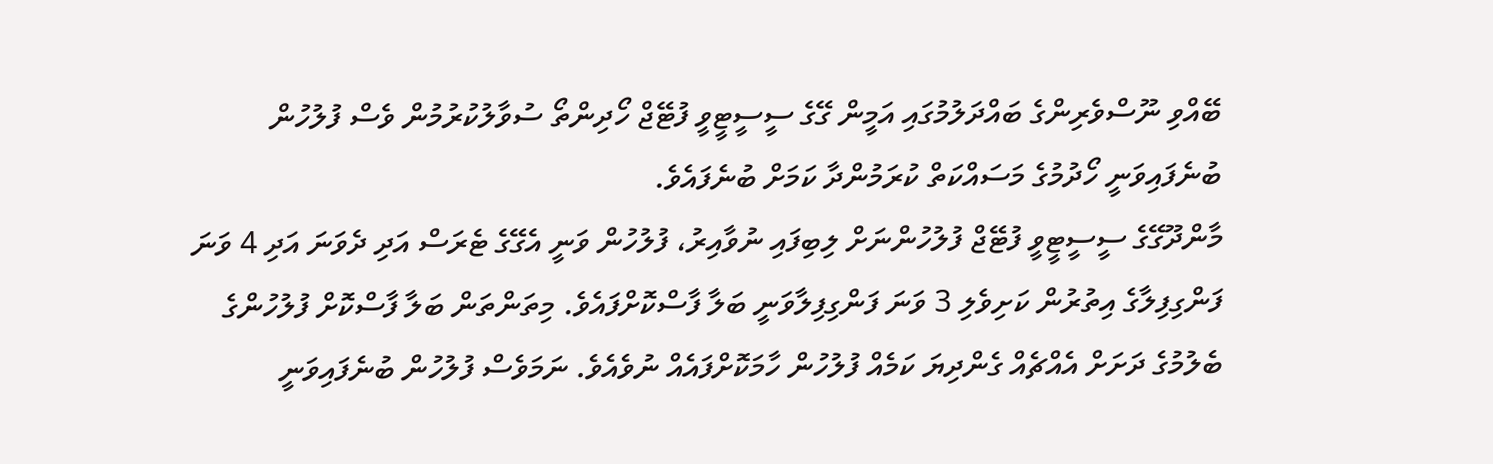ބޭއްވި ނޫސްވެރިންގެ ބައްދަލުމުގައި އަމީން ގޭގެ ސީސީޓީވީ ފުޓޭޖް ހޯދިންތޯ ސުވާލުކުރުމުން ވެސް ފުލުހުން ބުނެފައިވަނީ ހޯދުމުގެ މަސައްކަތް ކުރަމުންދާ ކަމަށް ބުނެފައެވެ.
މާންދޫގޭގެ ސީސީޓީވީ ފުޓޭޖް ފުލުހުންނަށް ލިބިފައި ނުވާއިރު، ފުލުހުން ވަނީ އެގޭގެ ޓެރަސް އަދި ދެވަނަ އަދި 4 ވަނަ ފަންގިފިލާގެ އިތުރުން ކަށިވެލި 3 ވަނަ ފަންގިފިލާވަނީ ބަލާ ފާސްކޮށްފައެވެ. މިތަންތަން ބަލާ ފާސްކޮށް ފުލުހުންގެ ބެލުމުގެ ދަށަށް އެއްޗެއް ގެންދިޔަ ކަމެއް ފުލުހުން ހާމަކޮށްފައެއް ނުވެއެވެ. ނަމަވެސް ފުލުހުން ބުނެފައިވަނީ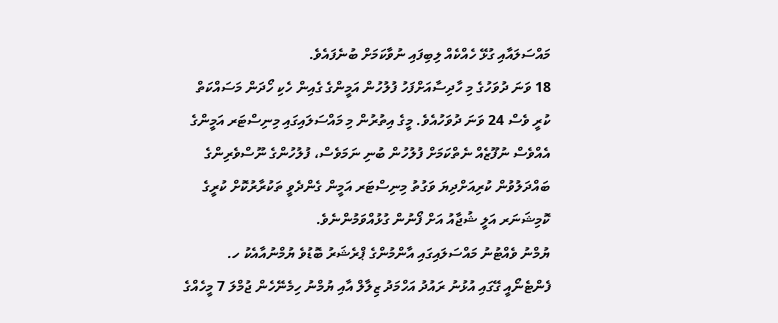މައްސަލައާއި ގުޅޭ ހެއްކެއް ލިބިފައި ނުވާކަމަށް ބުނެފައެވެ.
18 ވަނަ ދުވަހުގެ މި ހާދިސާއަށްފަހު ފުލުހުން އަމީންގެ ގެއިން ހެކި ހޯދަން މަސައްކަތް ކުރީ ވެސް 24 ވަނަ ދުވަހުއެވެ. މީގެ އިތުރުން މި މައްސަލައިގައި މިނިސްޓަރ އަމީންގެ އެއްވެސް ނުފޫޒެއް ނެތްކަމަށް ފުލުހުން ބުނި ނަމަވެސް، ފުލުހުންގެ ނޫސްވެރިންގެ ބައްދަލުވުން ކުރިއަށްދިޔަ ވަގުތު މިނިސްޓަރ އަމީން ގެންދެވީ ތަކުރާރުކޮށް ކުރީގެ ކޮމިޝަނަރ އަލީ ޝުޖާއު އަށް ފޯނުން ގުޅުއްވަމުންނެވެ.
ޔުމްނު ވެއްޓުނު މައްސަލައިގައި އާންމުންގެ ޕްރެޝަރު ބޮޑުވެ ޔުމްނުއާއެކު ހ. ފެންޓެނޯއީ ގޭގައި އުޅުނު ރައުދު އަހްމަދު ޒިލާލް އާއި ޔުމްނު ހިމެނޭހެން ޖުމްލަ 7 މީހެއްގެ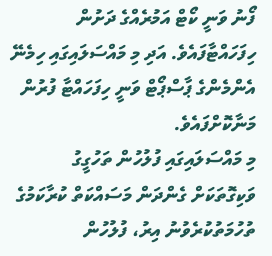ފޯނު ވަނީ ކޯޓް އަމުރެއްގެ ދަށުން ހިފަހައްޓާފައެވެ. އަދި މި މައްސަލައިގައި ހިމެނޭ އެންމެންގެ ޕާސްޕޯޓް ވަނީ ހިފަހައްޓާ ފުރުން މަނާކޮށްފައެވެ.
މި މައްސަލައިގައި ފުލުހުން ތަހުގީގު ވަކިގޮތަކަށް ގެންދަން މަސައްކަތް ކުރާކަމުގެ ތުހުމަތުކުރެވުނު އިރު، ފުލުހުން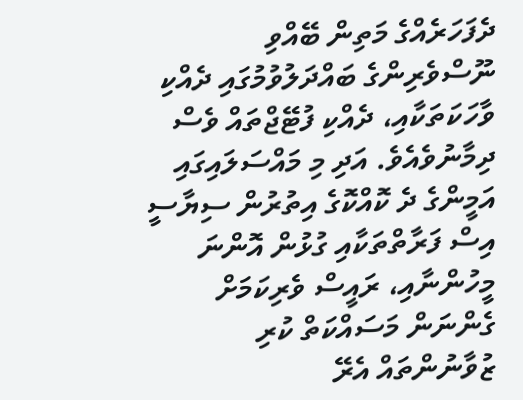ދެފަހަރެއްގެ މަތިން ބޭއްވި ނޫސްވެރިންގެ ބައްދަލުވުމުގައި ދެއްކި ވާހަކަތަކާއި، ދެއްކި ފުޓޭޖްތައް ވެސް ދިމާނުވެއެވެ. އަދި މި މައްސަލައިގައި އަމީންގެ ދެ ކޮއްކޮގެ އިތުރުން ސިޔާސީ އިސް ފަރާތްތަކާއި ގުޅުން އޮންނަ މީހުންނާއި، ރައީސް ވެރިކަމަށް ގެންނަން މަސައްކަތް ކުރި ޒުވާނުންތައް އެރޭ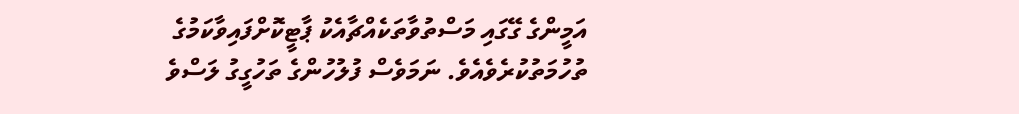އަމީންގެ ގޭގައި މަސްތުވާތަކެއްޗާއެކު ޕާޓީކޮށްފައިވާކަމުގެ ތުހުމަތުކުރެވެއެވެ. ނަމަވެސް ފުލުހުންގެ ތަހުގީގު ލަސްވެ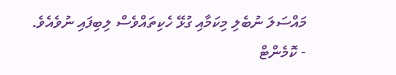މައްސަލަ ނުބެލި މިކަމާއި ގުޅޭ ހެކިތައްވެސް ލިބިފައި ނުވެއެވެ.
- ކޮމެންޓް